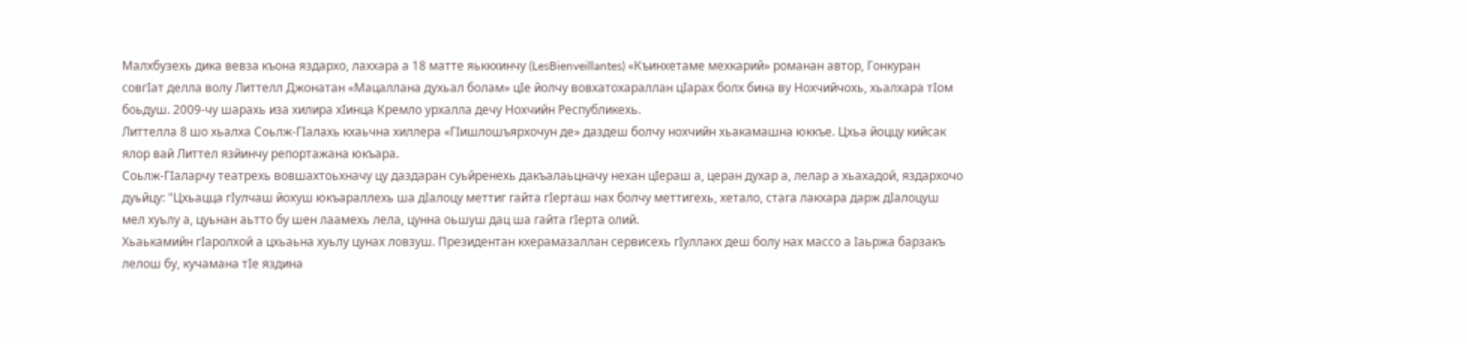Малхбузехь дика вевза къона яздархо, лаххара а 18 матте яьккхинчу (LesBienveillantes) «Къинхетаме мехкарий» романан автор, Гонкуран совгIат делла волу Литтелл Джонатан «Мацаллана духьал болам» цIе йолчу вовхатохараллан цIарах болх бина ву Нохчийчохь, хьалхара тIом боьдуш. 2009-чу шарахь иза хилира хIинца Кремло урхалла дечу Нохчийн Республикехь.
Литтелла 8 шо хьалха Соьлж-ГIалахь кхаьчна хиллера «ГIишлошъярхочун де» даздеш болчу нохчийн хьакамашна юккъе. Цхьа йоццу кийсак ялор вай Литтел язйинчу репортажана юкъара.
Соьлж-ГIаларчу театрехь вовшахтоьхначу цу даздаран суьйренехь дакъалаьцначу нехан цIераш а, церан духар а, лелар а хьахадой, яздархочо дуьйцу: "Цхьацца гIулчаш йохуш юкъараллехь ша дIалоцу меттиг гайта гIерташ нах болчу меттигехь, хетало, стага лакхара дарж дIалоцуш мел хуьлу а, цуьнан аьтто бу шен лаамехь лела, цунна оьшуш дац ша гайта гIерта олий.
Хьаькамийн гIаролхой а цхьаьна хуьлу цунах ловзуш. Президентан кхерамазаллан сервисехь гIуллакх деш болу нах массо а Iаьржа барзакъ лелош бу, кучамана тIе яздина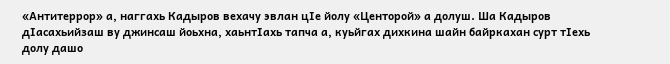«Антитеррор» а, наггахь Кадыров вехачу эвлан цIе йолу «Центорой» а долуш. Ша Кадыров дIасахьийзаш ву джинсаш йоьхна, хаьнтIахь тапча а, куьйгах дихкина шайн байркахан сурт тIехь долу дашо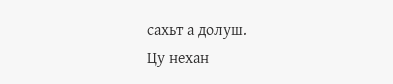сахьт а долуш.
Цу нехан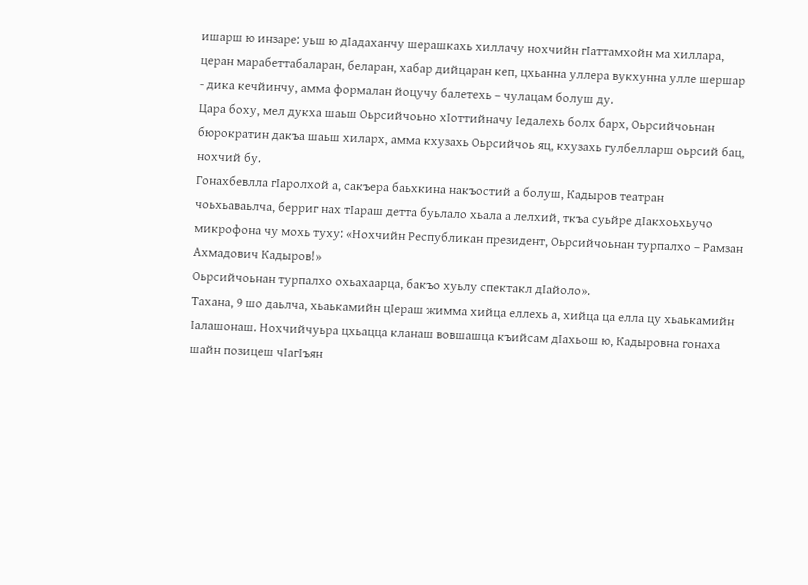ишарш ю инзаре: уьш ю дIадаханчу шерашкахь хиллачу нохчийн гIаттамхойн ма хиллара, церан марабеттабаларан, беларан, хабар дийцаран кеп, цхьанна уллера вукхунна улле шершар - дика кечйинчу, амма формалан йоцучу балетехь – чулацам болуш ду.
Цара боху, мел дукха шаьш Оьрсийчоьно хIоттийначу Iедалехь болх барх, Оьрсийчоьнан бюрократин дакъа шаьш хиларх, амма кхузахь Оьрсийчоь яц, кхузахь гулбелларш оьрсий бац, нохчий бу.
Гонахбевлла гIаролхой а, сакъера баьхкина накъостий а болуш, Кадыров театран чоьхьаваьлча, берриг нах тIараш детта буьлало хьала а лелхий, ткъа суьйре дIакхоьхьучо микрофона чу мохь туху: «Нохчийн Республикан президент, Оьрсийчоьнан турпалхо – Рамзан Ахмадович Кадыров!»
Оьрсийчоьнан турпалхо охьахаарца, бакъо хуьлу спектакл дIайоло».
Тахана, 9 шо даьлча, хьаькамийн цIераш жимма хийца еллехь а, хийца ца елла цу хьаькамийн Iалашонаш. Нохчийчуьра цхьацца кланаш вовшашца къийсам дIахьош ю, Кадыровна гонаха шайн позицеш чIагIъян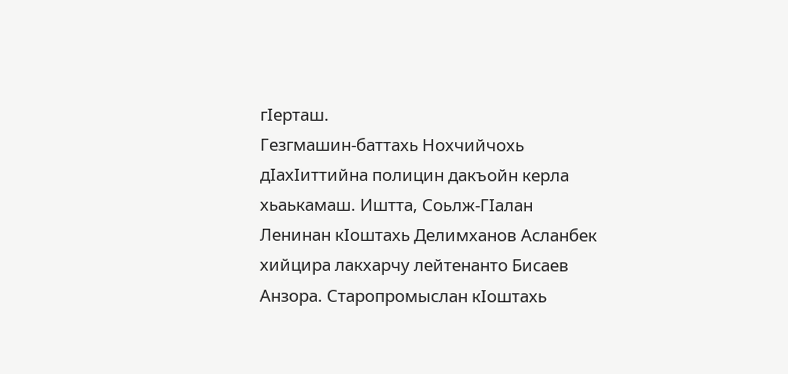гIерташ.
Гезгмашин-баттахь Нохчийчохь дIахIиттийна полицин дакъойн керла хьаькамаш. Иштта, Соьлж-ГIалан Ленинан кIоштахь Делимханов Асланбек хийцира лакхарчу лейтенанто Бисаев Анзора. Старопромыслан кIоштахь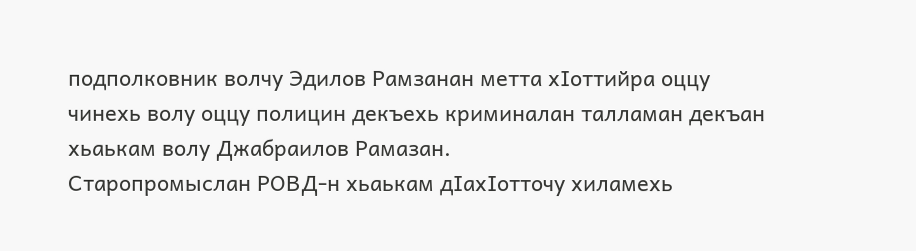подполковник волчу Эдилов Рамзанан метта хIоттийра оццу чинехь волу оццу полицин декъехь криминалан талламан декъан хьаькам волу Джабраилов Рамазан.
Старопромыслан РОВД-н хьаькам дIахIотточу хиламехь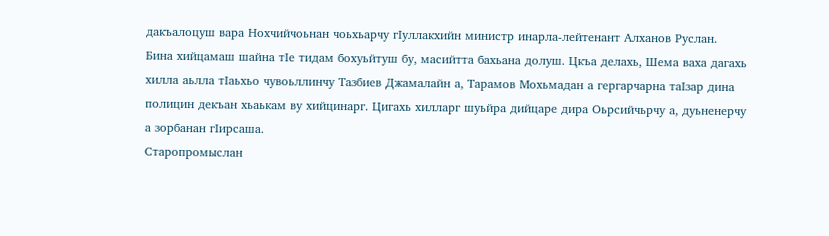дакъалоцуш вара Нохчийчоьнан чоьхьарчу гIуллакхийн министр инарла-лейтенант Алханов Руслан.
Бина хийцамаш шайна тIе тидам бохуьйтуш бу, масийтта бахьана долуш. Цкъа делахь, Шема ваха дагахь хилла аьлла тIаьхьо чувоьллинчу Тазбиев Джамалайн а, Тарамов Мохьмадан а гергарчарна таIзар дина полицин декъан хьаькам ву хийцинарг. Цигахь хилларг шуьйра дийцаре дира Оьрсийчьрчу а, дуьненерчу а зорбанан гIирсаша.
Старопромыслан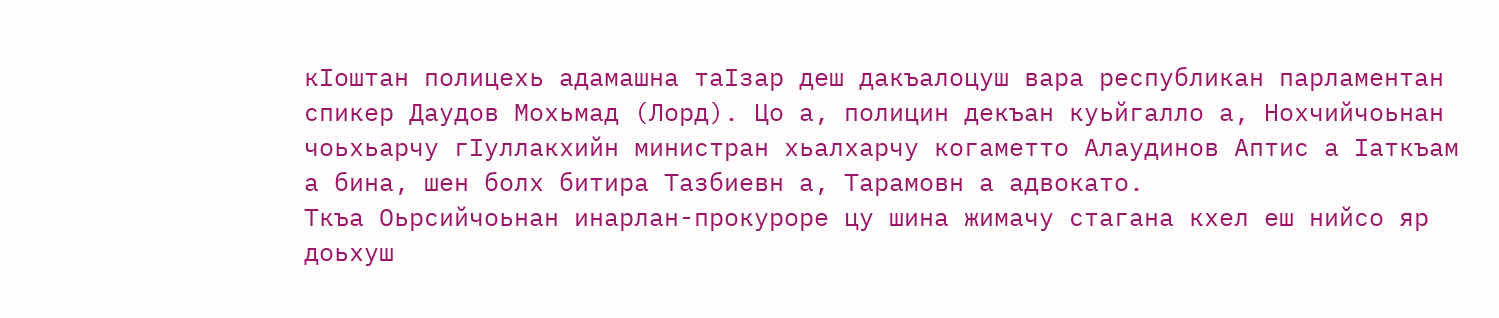кIоштан полицехь адамашна таIзар деш дакъалоцуш вара республикан парламентан спикер Даудов Мохьмад (Лорд). Цо а, полицин декъан куьйгалло а, Нохчийчоьнан чоьхьарчу гIуллакхийн министран хьалхарчу когаметто Алаудинов Аптис а Iаткъам а бина, шен болх битира Тазбиевн а, Тарамовн а адвокато.
Ткъа Оьрсийчоьнан инарлан-прокуроре цу шина жимачу стагана кхел еш нийсо яр доьхуш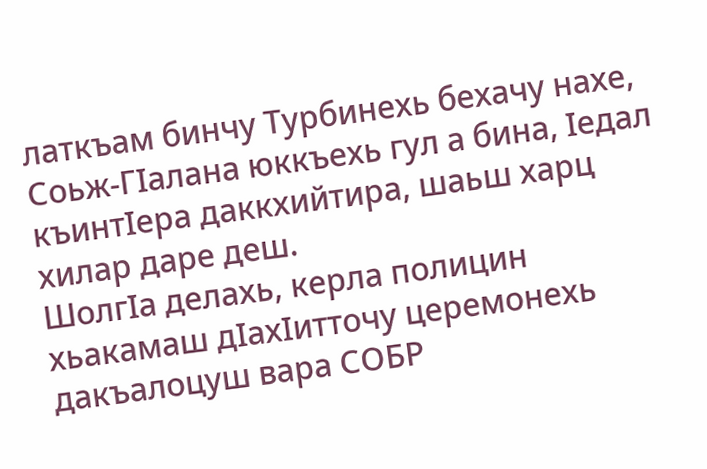латкъам бинчу Турбинехь бехачу нахе, Соьж-ГIалана юккъехь гул а бина, Iедал къинтIера даккхийтира, шаьш харц хилар даре деш.
ШолгIа делахь, керла полицин хьакамаш дIахIитточу церемонехь дакъалоцуш вара СОБР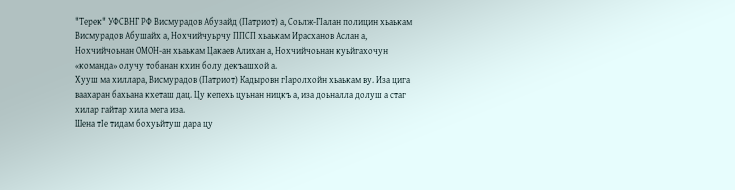"Терек" УФСВНГ РФ Висмурадов Абузайд (Патриот) а, Соьлж-ГIалан полицин хьаькам Висмурадов Абушайх а, Нохчийчуьрчу ППСП хьаькам Ирасханов Аслан а, Нохчийчоьнан ОМОН-ан хьаькам Цакаев Алихан а, Нохчийчоьнан куьйгахочун «команда» олучу тобанан кхин болу декъашхой а.
Хууш ма хиллара, Висмурадов (Патриот) Кадыровн гIаролхойн хьаькам ву. Иза цига ваахаран бахьана кхеташ дац. Цу кепехь цуьнан ницкъ а, иза доьналла долуш а стаг хилар гайтар хила мега иза.
Шена тIе тидам бохуьйтуш дара цу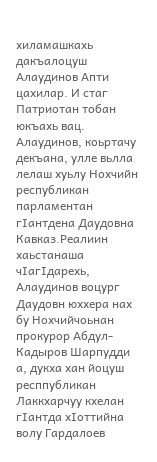хиламашкахь дакъалоцуш Алаудинов Апти цахилар. И стаг Патриотан тобан юкъахь вац. Алаудинов, коьртачу декъана, улле вьлла лелаш хуьлу Нохчийн республикан парламентан гIантдена Даудовна
Кавказ.Реалиин хаьстанаша чIагIдарехь, Алаудинов воцург Даудовн юххера нах бу Нохчийчоьнан прокурор Абдул-Кадыров Шарпудди а, дукха хан йоцуш респпубликан Лаккхарчуу кхелан гIантда хIоттийна волу Гардалоев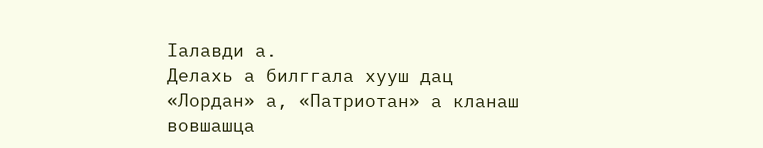Iалавди а.
Делахь а билггала хууш дац «Лордан» а, «Патриотан» а кланаш вовшашца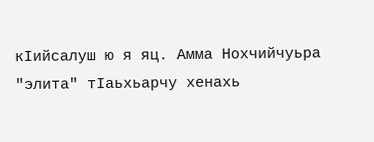кIийсалуш ю я яц. Амма Нохчийчуьра "элита" тIаьхьарчу хенахь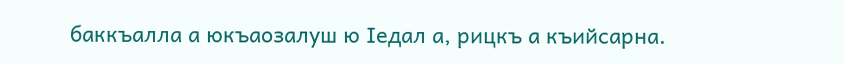баккъалла а юкъаозалуш ю Iедал а, рицкъ а къийсарна.